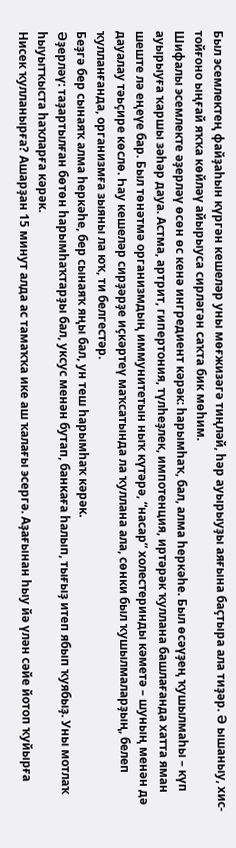Был эсемлектең файҙаһын күргән кешеләр уны мөғжизәгә тиңләй, һәр ауырыуҙы аяғына баҫтыра ала тиҙәр. Ә ышаныу, хис-тойғоно ыңғай яҡҡа көйләү айырыуса сирләгән саҡта бик мөһим.
Шифалы эсемлекте әҙерләү өсөн өс кенә ингредиент кәрәк: һарымһаҡ, бал, алма һеркәһе. Был өсәүҙең ҡушылмаһы – күп ауырыуға ҡаршы зәһәр дауа. Астма, артрит, гипертония, түлһеҙлек, импотенция, иртәрәк ҡуллана башлағанда хатта яман шеште лә еңеүе бар. Был төнәтмә организмдың иммунитетын ныҡ күтәрә, “насар” холестеринды кәметә – шуның менән дә дауалау тәьҫире көслө. Һау кешеләр сирҙәрҙе иҫкәртеү маҡсатында ла ҡуллана ала, сөнки был ҡушылмаларҙың, белеп ҡулланғанда, организмға зыяны ла юҡ, ти белгестәр.
Беҙгә бер сынаяҡ алма һеркәһе, бер сынаяҡ яңы бал, ун теш һарымһаҡ кәрәк.
Әҙерләү: таҙартылған бөтөн һарымһаҡтарҙы бал, уксус менән бутап, банкаға һалып, тығыҙ итеп ябып ҡуябыҙ. Уны мотлаҡ һыуытҡыста һаҡларға кәрәк.
Нисек ҡулланырға? Ашарҙан 15 минут алда ас тамаҡҡа ике аш ҡалағы эсергә. Аҙағынан һыу йә үлән сәйе йотоп ҡуйырға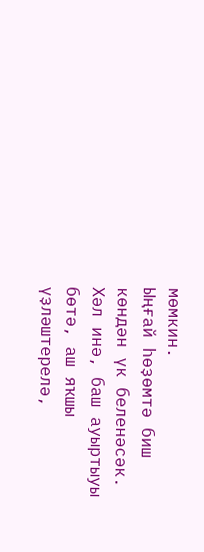мөмкин.
Ыңғай һөҙөмтә биш көндән үк беленәсәк. Хәл инә, баш ауыртыуы бөтә, аш яҡшы үҙләштерелә,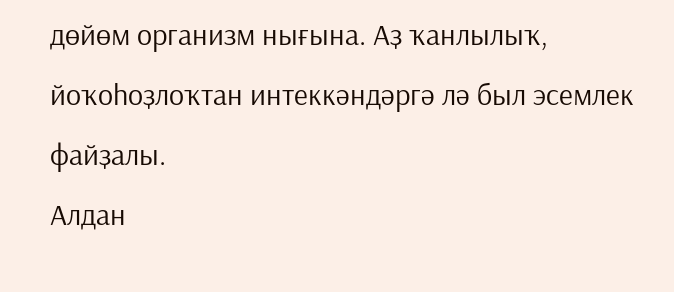дөйөм организм нығына. Аҙ ҡанлылыҡ, йоҡоһоҙлоҡтан интеккәндәргә лә был эсемлек файҙалы.
Алдан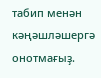табип менән кәңәшләшергә онотмағыҙ.